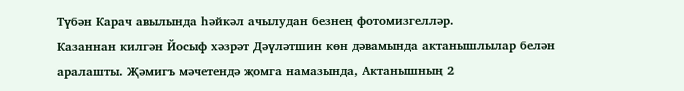Түбән Карач авылында һәйкәл ачылудан безнең фотомизгелләр.
Казаннан килгән Йосыф хәзрәт Дәүләтшин көн дәвамында актанышлылар белән аралашты. Җәмигъ мәчетендә җомга намазында, Актанышның 2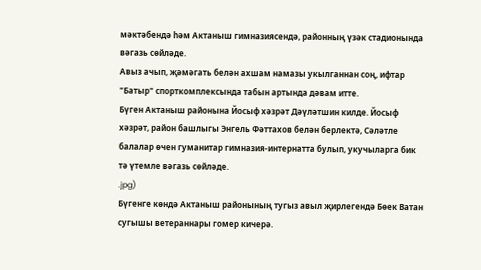мәктәбендә һәм Актаныш гимназиясендә, районның үзәк стадионында вәгазь сөйләде.
Авыз ачып, җәмәгать белән ахшам намазы укылганнан соң, ифтар "Батыр" спорткомплексында табын артында дәвам итте.
Бүген Актаныш районына Йосыф хәзрәт Дәүләтшин килде. Йосыф хәзрәт, район башлыгы Энгель Фәттахов белән берлектә, Сәләтле балалар өчен гуманитар гимназия-интернатта булып, укучыларга бик тә үтемле вәгазь сөйләде.
.jpg)
Бүгенге көндә Актаныш районының тугыз авыл җирлегендә Бөек Ватан сугышы ветераннары гомер кичерә.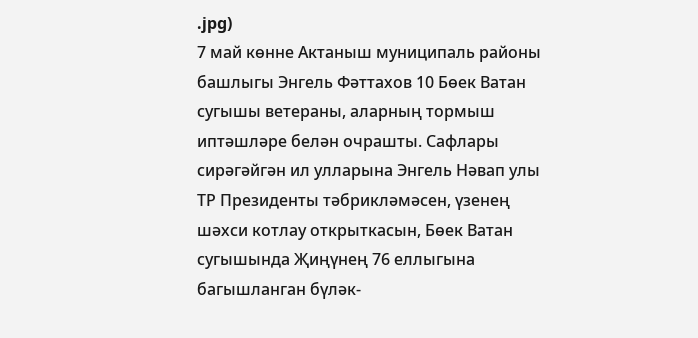.jpg)
7 май көнне Актаныш муниципаль районы башлыгы Энгель Фәттахов 10 Бөек Ватан сугышы ветераны, аларның тормыш иптәшләре белән очрашты. Сафлары сирәгәйгән ил улларына Энгель Нәвап улы ТР Президенты тәбрикләмәсен, үзенең шәхси котлау открыткасын, Бөек Ватан сугышында Җиңүнең 76 еллыгына багышланган бүләк-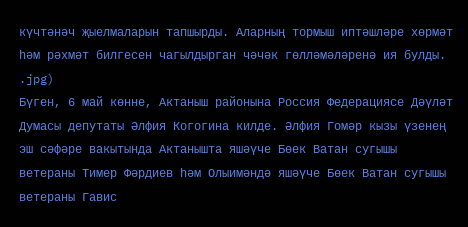күчтәнәч җыелмаларын тапшырды. Аларның тормыш иптәшләре хөрмәт һәм рәхмәт билгесен чагылдырган чәчәк гөлләмәләренә ия булды.
.jpg)
Бүген, 6 май көнне, Актаныш районына Россия Федерациясе Дәүләт Думасы депутаты Әлфия Когогина килде. Әлфия Гомәр кызы үзенең эш сәфәре вакытында Актанышта яшәүче Бөек Ватан сугышы ветераны Тимер Фәрдиев һәм Олыимәндә яшәүче Бөек Ватан сугышы ветераны Гавис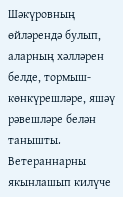Шәкүровның өйләрендә булып, аларның хәлләрен белде, тормыш-көнкүрешләре, яшәү рәвешләре белән танышты. Ветераннарны якынлашып килүче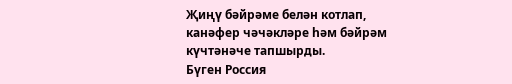Җиңү бәйрәме белән котлап, канәфер чәчәкләре һәм бәйрәм күчтәнәче тапшырды.
Бүген Россия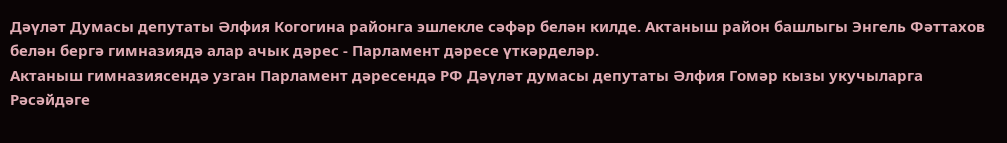Дәүләт Думасы депутаты Әлфия Когогина районга эшлекле сәфәр белән килде. Актаныш район башлыгы Энгель Фәттахов белән бергә гимназиядә алар ачык дәрес - Парламент дәресе үткәрделәр.
Актаныш гимназиясендә узган Парламент дәресендә РФ Дәүләт думасы депутаты Әлфия Гомәр кызы укучыларга Рәсәйдәге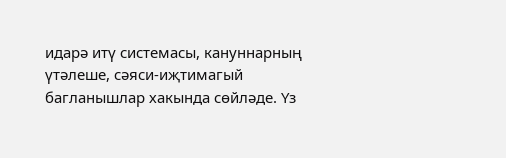идарә итү системасы, кануннарның үтәлеше, сәяси-иҗтимагый багланышлар хакында сөйләде. Үз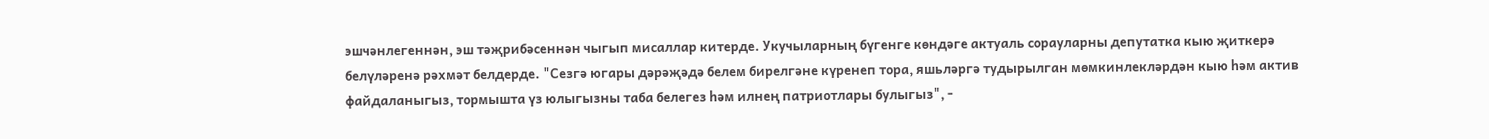эшчәнлегеннән, эш тәҗрибәсеннән чыгып мисаллар китерде. Укучыларның бүгенге көндәге актуаль сорауларны депутатка кыю җиткерә белүләренә рәхмәт белдерде. "Сезгә югары дәрәҗәдә белем бирелгәне күренеп тора, яшьләргә тудырылган мөмкинлекләрдән кыю һәм актив файдаланыгыз, тормышта үз юлыгызны таба белегез һәм илнең патриотлары булыгыз", -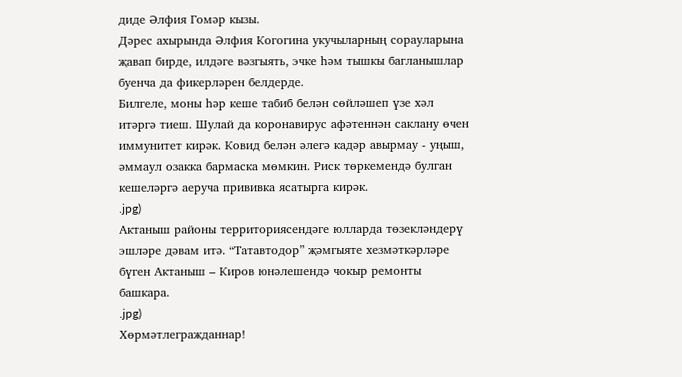диде Әлфия Гомәр кызы.
Дәрес ахырында Әлфия Когогина укучыларның сорауларына җавап бирде, илдәге вәзгыять, эчке һәм тышкы багланышлар буенча да фикерләрен белдерде.
Билгеле, моны һәр кеше табиб белән сөйләшеп үзе хәл итәргә тиеш. Шулай да коронавирус афәтеннән саклану өчен иммунитет кирәк. Ковид белән әлегә кадәр авырмау - уңыш, әммаул озакка бармаска мөмкин. Риск төркемендә булган кешеләргә аеруча прививка ясатырга кирәк.
.jpg)
Актаныш районы территориясендәге юлларда төзекләндерү эшләре дәвам итә. “Татавтодор” җәмгыяте хезмәткәрләре бүген Актаныш – Киров юнәлешендә чокыр ремонты башкара.
.jpg)
Хөрмәтлегражданнар!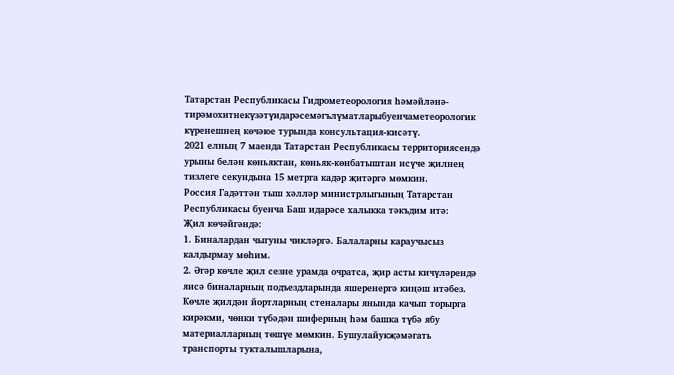Татарстан Республикасы Гидрометеорология һәмәйләнә-тирәмохитнекүзәтүидарәсемәгълүматларыбуенчаметеорологик күренешнең көчәюе турында консультация-кисәтү.
2021 елның 7 маенда Татарстан Республикасы территориясендә урыны белән көньяктан, көньяк-көнбатыштан исүче җилнең тизлеге секундына 15 метрга кадәр җитәргә мөмкин.
Россия Гадәттән тыш хәлләр министрлыгының Татарстан Республикасы буенча Баш идарәсе халыкка тәкъдим итә:
Җил көчәйгәндә:
1. Биналардан чыгуны чикләргә. Балаларны караучысыз калдырмау мөһим.
2. Әгәр көчле җил сезне урамда очратса, җир асты кичүләрендә яисә биналарның подъездларында яшеренергә киңәш итәбез. Көчле җилдән йортларның стеналары янында качып торырга кирәкми, чөнки түбәдән шиферның һәм башка түбә ябу материалларның төшүе мөмкин. Бушулайукҗәмәгать транспорты тукталышларына,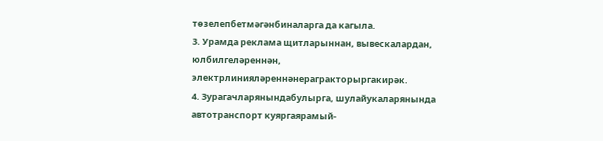төзелепбетмәгәнбиналарга да кагыла.
3. Урамда реклама щитларыннан, вывескалардан, юлбилгеләреннән, электрлинияләреннәнерагракторыргакирәк.
4. Зурагачларянындабулырга, шулайукаларянында автотранспорт куяргаярамый-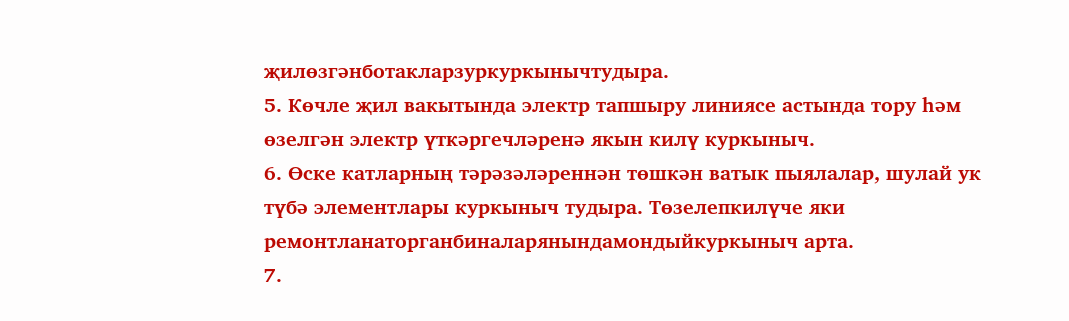җилөзгәнботакларзуркуркынычтудыра.
5. Көчле җил вакытында электр тапшыру линиясе астында тору һәм өзелгән электр үткәргечләренә якын килү куркыныч.
6. Өске катларның тәрәзәләреннән төшкән ватык пыялалар, шулай ук түбә элементлары куркыныч тудыра. Төзелепкилүче яки ремонтланаторганбиналарянындамондыйкуркыныч арта.
7.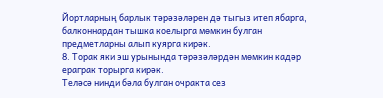Йортларның барлык тәрәзәләрен дә тыгыз итеп ябарга, балконнардан тышка коелырга мөмкин булган предметларны алып куярга кирәк.
8. Торак яки эш урынында тәрәзәләрдән мөмкин кадәр ераграк торырга кирәк.
Теләсә нинди бәла булган очракта сез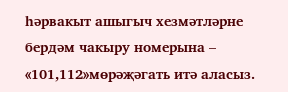һәрвакыт ашыгыч хезмәтләрне бердәм чакыру номерына – «101,112»мөрәҗәгать итә аласыз.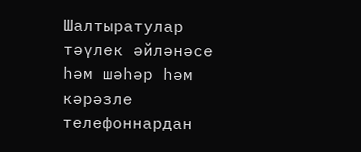Шалтыратулар тәүлек әйләнәсе һәм шәһәр һәм кәрәзле телефоннардан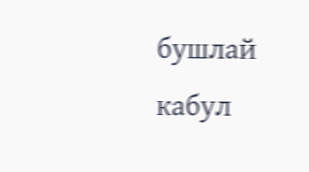бушлай кабул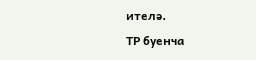ителә.
ТР буенча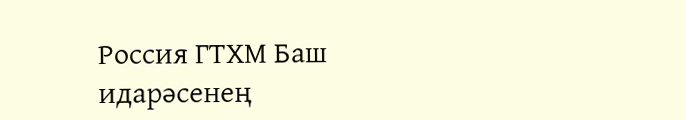Россия ГТХМ Баш идарәсенең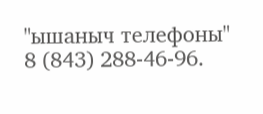"ышаныч телефоны" 8 (843) 288-46-96.